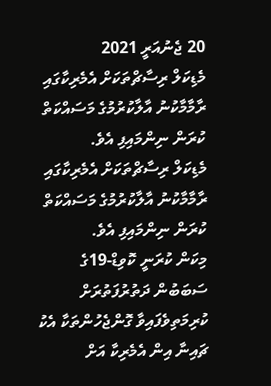20 ޖެނުއަރީ 2021
މެޑިކަލް ރިސާޗްތަކަށް އެމެރިކާގައި ރާމާމާކުނު އާލާކުރުމުގެ މަސައްކަތް ކުރަން ނިންމައިފި އެވެ.
މެޑިކަލް ރިސާޗްތަކަށް އެމެރިކާގައި ރާމާމާކުނު އާލާކުރުމުގެ މަސައްކަތް ކުރަން ނިންމައިފި އެވެ.
މިކަން ކުރަނީ ކޮވިޑް-19ގެ ސަބަބުން ދަތުރުފަތުރަށް ކުރިމަތިވެފައިވާ ގޮންޖެހުންތަކާ އެކު ޗައިނާ އިން އެމެރިކާ އަށް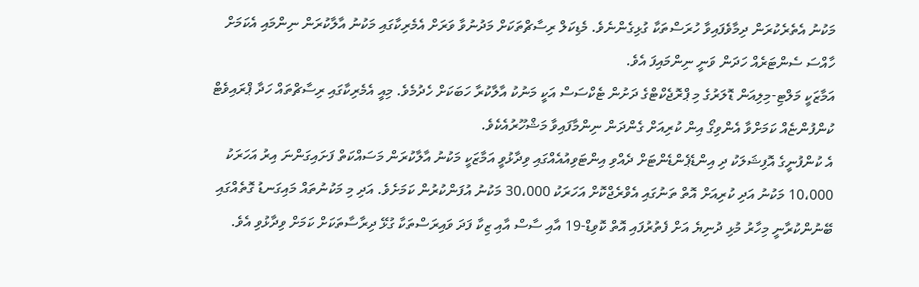މަކުނު އެތެރެކުރަން ދިމާވެފައިވާ ހުރަސްތަކާ ގުޅިގެންނެވެ. މެޑިކަލް ރިސާޗްތަކަށް މަދުނުވާ ވަރަށް އެމެރިކާގައި މަކުނު އާލާކުރަން ނިންމައި އެކަމަށް ހާއްސަ ސެންޓަރެއް ހަދަން ވަނީ ނިންމައިފަ އެވެ.
އަމާޒަކީ މަލްޓި-މިލިއަން ޑޮލަރުގެ މި ޕްރޮޖެކްޓްގެ ދަށުން ޓެކްސަސް އަކީ މަނުކު އާލާކުރާ ހަބަކަށް ހެދުމެވެ. މިއީ އެމެރިކާގައި ރިސާޗްތައް ހަދާ ޕްރައިވެޓް ކުންފުންޏެއް ކަމަށްވާ އެންވިގޯ އިން ކުރިއަށް ގެންދަން ނިންމާފައިވާ މަޝްހޫރުއެކެވެ.
އެ ކުންފުނީގެ އޮފިޝަލަކު ދި އިންޑެޕެންޑެންޓަށް ދެއްވި އިންޓަވިއުއެއްގައި ވިދާޅުވީ އަމާޒަކީ މަކުނު އާލާކުރަން މަސައްކަތް ފަށައިގަންނަ އިރު އަހަރަކު 10،000 މަކުނު އަދި ކުރިއަށް އޮތް ތަނުގައި އެވްރެޖްކޮށް އަހަރަކު 30،000 މަކުނު އުފަންކުރުން ކަމަށެވެ. އަދި މި މަކުނުތައް މައިގަނޑު ގޮތެއްގައި ބޭނުންކުރާނީ މިހާރު މުޅި ދުނިޔެ އަށް ފެތުރުފައި އޮތް ކޮވިޑް-19 އާއި ސާސް އާއި ޒިކާ ފަދަ ވައިރަސްތަކާ ގުޅޭ ދިރާސާތަކަށް ކަމަށް ވިދާޅުވި އެވެ.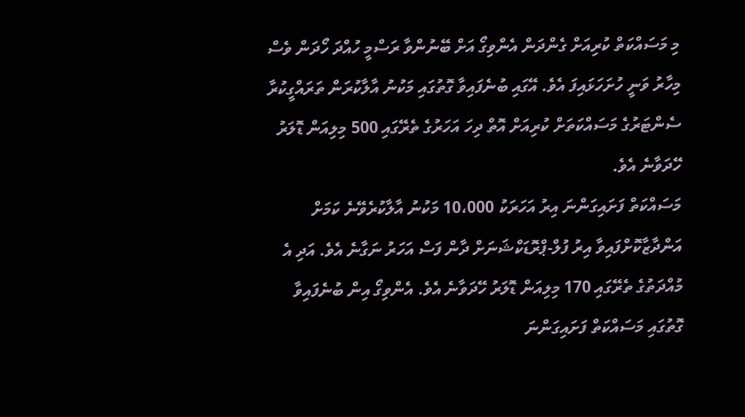މި މަސައްކަތް ކުރިއަށް ގެންދަން އެންވިގޯ އަށް ބޭނުންވާ ރަސްމީ ހުއްދަ ހޯދަން ވެސް މިހާރު ވަނީ ހުށަހަޅައިފަ އެވެ. އޭގައި ބުނެފައިވާ ގޮތުގައި މަކުނު އާލާކުރަން ތަރައްގީކުރާ ސެންޓަރުގެ މަސައްކަތަށް ކުރިއަށް އޮތް ދިހަ އަހަރުގެ ތެރޭގައި 500 މިލިއަން ޑޮލަރު ހޭދަވާނެ އެވެ.
މަސައްކަތް ފަށައިގަންނަ އިރު އަހަރަކު 10،000 މަކުނު އާލާކުރެވޭނެ ކަމަށް އަންދާޒާކޮށްފައިވާ އިރު ފުލް-ޕްރޮޑަކްޝަނަށް ދާން ފަސް އަހަރު ނަގާނެ އެވެ. އަދި އެ މުއްދަތުގެ ތެރޭގައި 170 މިލިއަން ޑޮލަރު ހޭދަވާނެ އެވެ. އެންވިގޯ އިން ބުނެފައިވާ ގޮތުގައި މަސައްކަތް ފަށައިގަންނަ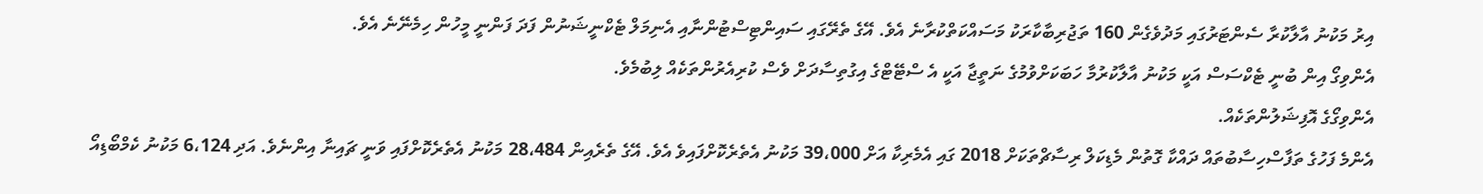އިރު މަކުނު އާލާކުރާ ސެންޓަރުގައި މަދުވެގެން 160 ތަޖުރިބާކާރަކު މަސައްކަތްކުރާނެ އެވެ. އޭގެ ތެރޭގައި ސައިންޓިސްޓުންނާއި އެނިމަލް ޓެކްނީޝަނުން ފަދަ ފަންނީ މީހުން ހިމެނޭނެ އެވެ.
އެންވިގޯ އިން ބުނީ ޓެކްސަސް އަކީ މަކުނު އާލާކުރުމާ ހަބަކަށްވުމުގެ ނަތީޖާ އަކީ އެ ސްޓޭޓްގެ އިގުތިސާދަށް ވެސް ކުރިއެރުންތަކެއް ލިބުމެވެ.
އެންވިގޯގެ އޮފިޝަލުންތަކެއް.
އެންމެ ފަހުގެ ތަފާސްހިސާބުތައް ދައްކާ ގޮތުން މެޑިކަލް ރިސާޗްތަކަށް 2018 ގައި އެމެރިކާ އަށް 39،000 މަކުނު އެތެރެކޮށްފައިވެ އެވެ. އޭގެ ތެރެއިން 28،484 މަކުނު އެތެރެކޮށްފައި ވަނީ ޗައިނާ އިންނެވެ. އަދި 6،124 މަކުނު ކެމްބޯޑިއޯ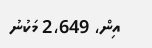އިން، 2،649 މަކުނު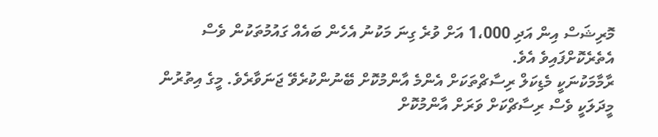މޮރިޝަސް އިން އަދި 1،000 އަށް ވުރެ ގިނަ މަކުނު އެހެން ބައެއް ގައުމުތަކުން ވެސް އެތެރެކޮށްފައިވެ އެވެ.
ރާމާމަކުނަކީ މެޑިކަލް ރިސާޗްތަކަށް އެންމެ އާންމުކޮށް ބޭނުންކުރެވޭ ޖަނަވާރެވެ. މީގެ އިތުރުން މީދަލަކީ ވެސް ރިސާޗްކަށް ވަރަށް އާންމުކޮށް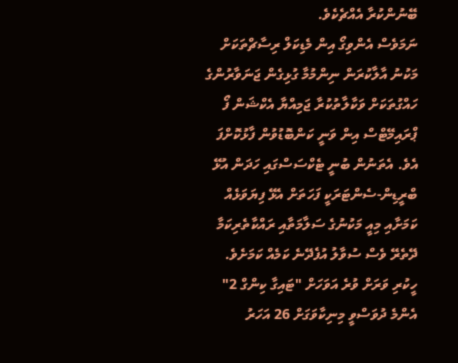ބޭނުންކުރާ އެއްޗެކެވެ.
ނަމަވެސް އެންވިގޯ އިން މެޑިކަލް ރިސާޗްތަކަށް މަކުނު އާލާކުރަން ނިންމުމާ ގުޅިގެން ޖަނަވާރުންގެ ހައްގުތަކަށް ވަކާލާތުކުރާ ޖަމިއްޔާ އެކްޝަން ފޯ ޕްރައިމޭޓްސް އިން ވަނީ ކަންބޮޑުވުން ފާޅުކޮށްފަ އެވެ. އެތަނުން ބުނީ ޓެކްސަސްގައި ހަދަން އުޅޭ ބްރީޑިން-ސެންޓަރަކީ ފަހަތަށް އެޅޭ ފިޔަވަޅެއް ކަމަށާއި މިއީ މަކުނުގެ ސަލާމަތާއި ރައްކާތެރިކަމާ ދޭތެރޭ ވެސް ސުވާލު އުފެދޭނެ ކަމެއް ކަމަށެވެ.
ހީކުރި ވަރަށް ވުރެ އަވަހަށް "ޓައިގާ ކިންގް 2"
އެންމެ ދުވަސްވީ މިނިކާވަގަށް 26 އަހަރު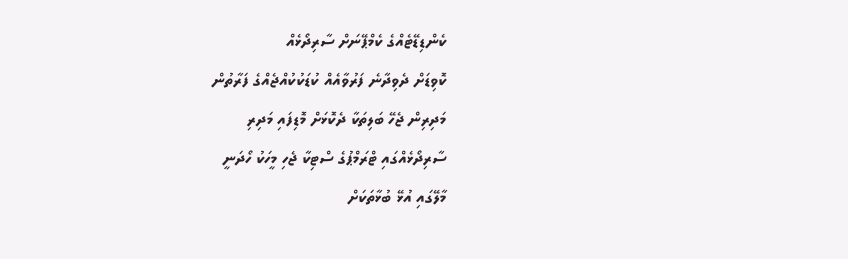ކެންޑިޑޭޓެއްގެ ކެމްޕޭނަށް ސާރިދޯޅެއް
ކޮވިޑަށް ދެވިދާނެ ފަރުވާއެއް ކުޑަކުކުއްޖެއްގެ ފަރާތުން
މަދިރިން ޖެހޭ ބަލިތަކާ ދެކޮޅަށް މޮޑިފައި މަދިރި
ސާރިދޯޅެއްގައި ޓްރަމްޕުގެ ސްޓިކާ ޖެހި މީހަކު ހޯދަނީ
މާލޭގައި އުޅޭ ބުޅާތަކަށް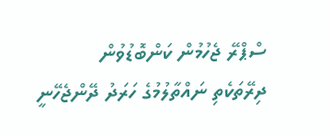ސްޕްރޭ ޖެހުމުން ކަންބޮޑުވުން
ދިރޭތަކެތި ނައްތާލުމުގެ ހަރަދު ދޭންޖެހޭނީ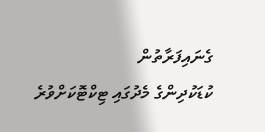ގެނައިފަރާތުން
ކުޑަކުދިންގެ މެދުގައި ޓިކްޓޮކަށްވުރެ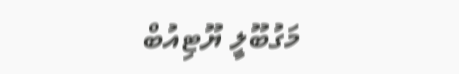މަގުބޫލީ ޔޫޓިއުބް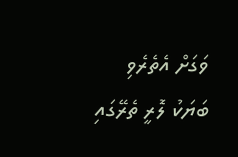ވަގަށް އެތެރެވި ބަޔަކު ލޮރީ ތެރޭގައި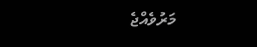މަރުވެއްޖެ